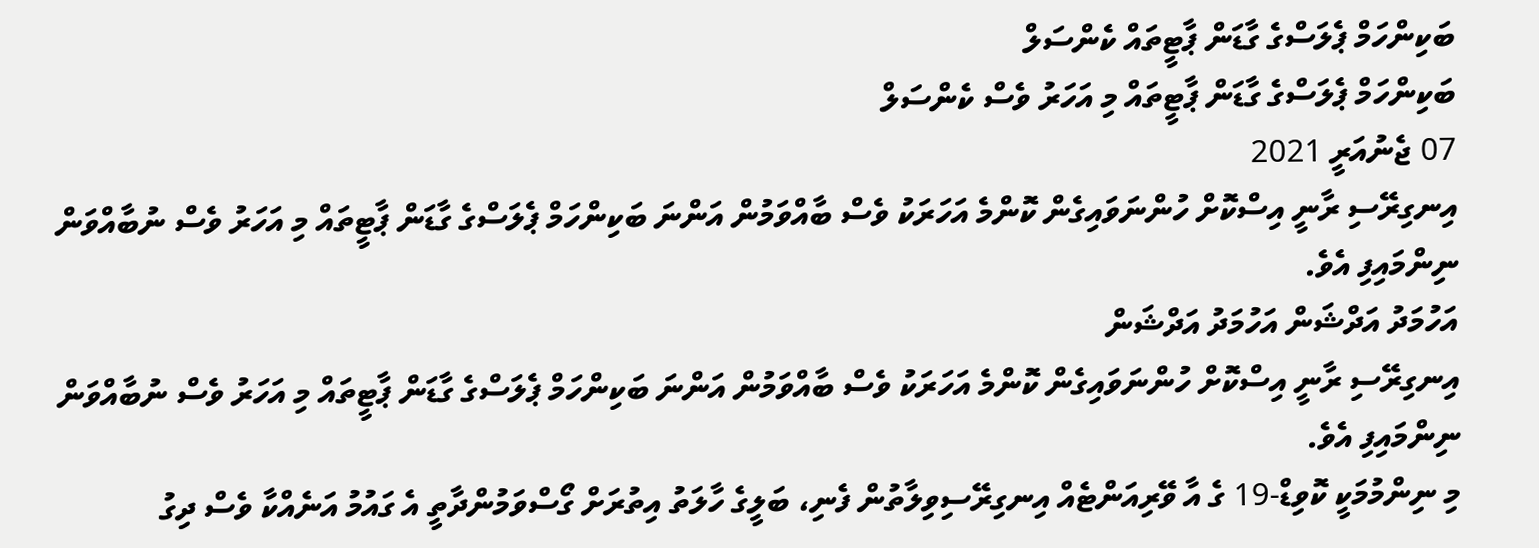ބަކިންހަމް ޕެލަސްގެ ގާޑަން ޕާޓީތައް ކެންސަލް
ބަކިންހަމް ޕެލަސްގެ ގާޑަން ޕާޓީތައް މި އަހަރު ވެސް ކެންސަލް
07 ޖެނުއަރީ 2021
އިނގިރޭސި ރާނީ އިސްކޮށް ހުންނަވައިގެން ކޮންމެ އަހަރަކު ވެސް ބާއްވަމުން އަންނަ ބަކިންހަމް ޕެލަސްގެ ގާޑަން ޕާޓީތައް މި އަހަރު ވެސް ނުބާއްވަން ނިންމައިފި އެވެ.
އަހުމަދު އަދްޝަން އަހުމަދު އަދްޝަން
އިނގިރޭސި ރާނީ އިސްކޮށް ހުންނަވައިގެން ކޮންމެ އަހަރަކު ވެސް ބާއްވަމުން އަންނަ ބަކިންހަމް ޕެލަސްގެ ގާޑަން ޕާޓީތައް މި އަހަރު ވެސް ނުބާއްވަން ނިންމައިފި އެވެ.
މި ނިންމުމަކީ ކޮވިޑް-19 ގެ އާ ވޭރިއަންޓެއް އިނގިރޭސިވިލާތުން ފެނި، ބަލީގެ ހާލަތު އިތުރަށް ގޯސްވަމުންދާތީ އެ ގައުމު އަނެއްކާ ވެސް ދިގު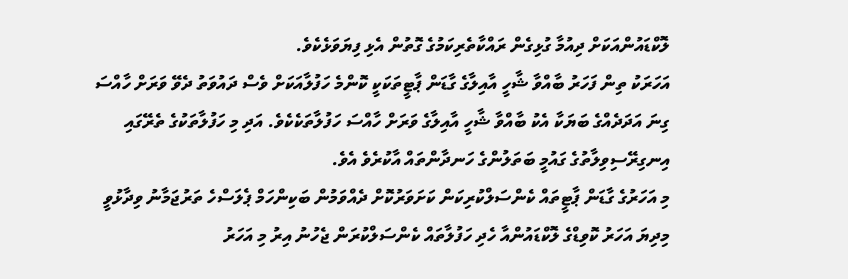ލޮކްޑައުންއަކަށް ދިއުމާ ގުޅިގެން ރައްކާތެރިކަމުގެ ގޮތުން އެޅި ފިޔަވަޅެކެވެ.
އަހަރަކު ތިން ފަހަރު ބާއްވާ ޝާހީ އާއިލާގެ ގާޑަން ޕާޓީތަކަކީ ކޮންމެ ހަފުލާއަކަށް ވެސް ދައުވަތު ދެވޭ ވަރަށް ހާއްސަ ގިނަ އަދަދެއްގެ ބަޔަކާ އެކު ބާއްވާ ޝާހީ އާއިލާގެ ވަރަށް ހާއްސަ ހަފުލާތަކެކެވެ. އަދި މި ހަފުލާތަކުގެ ތެރޭގައި އިނގިރޭސިވިލާތުގެ ގައުމީ ބަތަލުންގެ ހަނދާންތައް އާކުރެވެ އެވެ.
މި އަހަރުގެ ގާޑަން ޕާޓީތައް ކެންސަލްކުރިކަން ކަށަވަރުކޮށް ދެއްވަމުން ބަކިންހަމް ޕެލަސްހެ ތަރުޖަމާނު ވިދާޅުވީ މިދިޔަ އަހަރު ކޮވިޑްގެ ލޮކްޑައުންއާ ހެދި ހަފުލާތައް ކެންސަލްކުރަން ޖެހުނު އިރު މި އަހަރު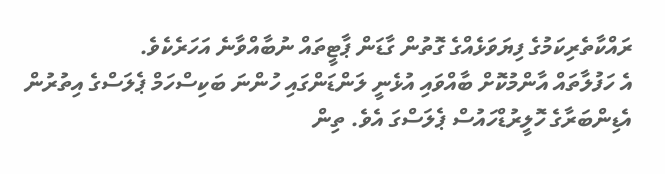ރައްކާތެރިކަމުގެ ފިޔަވަޅެއްގެ ގޮތުން ގާޑަން ޕާޓީތައް ނުބާއްވާނެ އަހަރެކެވެ.
އެ ހަފުލާތައް އާންމުކޮށް ބާއްވައި އުޅެނީ ލަންޑަންގައި ހުންނަ ބަކިސްހަމް ޕެލަސްގެ އިތުރުން އެޑިންބަރާގެ ހޮލީރުޑްހައުސް ޕެލަސްގަ އެވެ. ތިން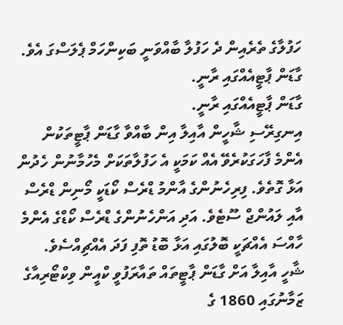ހަފުލާގެ ތެރެއިން ދެ ހަފުލާ ބާއްވަނީ ބަކިންހަމް ޕެލަސްގަ އެވެ.
ގާޑަން ޕާޓީއެއްގައި ރާނީ.
ގާޑަން ޕާޓީއެއްގައި ރާނީ.
އިނގިރޭސި ޝާހީން އާއިލާ އިން ބާއްވާ ގާޑަން ޕާޓީތަކުން އެންމެ ފާހަގަކުރެވޭ އެއް ކަމަކީ އެ ހަފުލާތަކަށް މެހުމާނުން ހެދުން އަޅާ ގޮތެވެ. ފިރިހެނުންގެ އާންމު ޑްރެސް ކޯޑަކީ މޯނިން ޑްރެސް އާއި ލައުންޖް ސޫޓެވެ. އަދި އަންހެނުންގެ ޑްރެސް ކޯޑްގެ އެންމެ ހާއްސަ އެއްޗަކީ ބޮލުގައި އަޅާ ބޮޑު ތޮފި ފަދަ އެއްޗިއްސެވެ.
ޝާހީ އާއިލާ އަށް ގާޑަން ޕާޓީތައް ތައާރަފުވީ ކްއީން ވިކްޓޯރިއާގެ ޒަމާނުގައި 1860 ގެ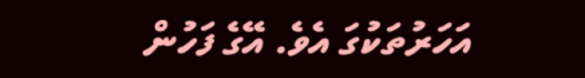އަހަރުތަކުގަ އެވެ. އޭގެ ފަހުން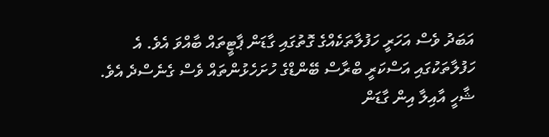އަބަދު ވެސް އަހަރީ ހަފުލާތަކެއްގެ ގޮތުގައި ގާޑަން ޕާޓީތައް ބާއްވަ އެވެ. އެ ހަފުލާތަކުގައި އަސްކަރީ ބްރާސް ބޭންޑްގެ ހުށަހެޅުންތައް ވެސް ގެނެސްދެ އެވެ.
ޝާހީ އާއިލާ އިން ގާޑަން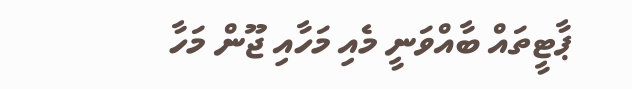ޕާޓީތައް ބާއްވަނީ މެއި މަހާއި ޖޫން މަހާ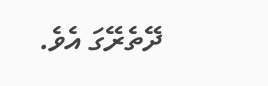ދޭތެރޭގަ އެވެ.